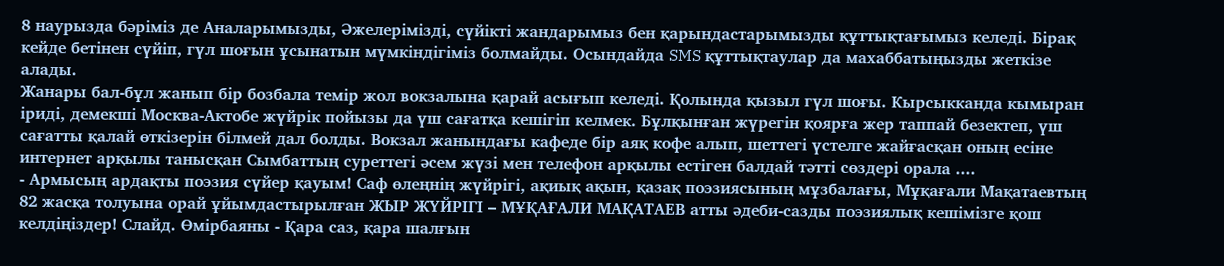8 наурызда бәріміз де Аналарымызды, Әжелерімізді, сүйікті жандарымыз бен қарындастарымызды құттықтағымыз келеді. Бірақ кейде бетінен сүйіп, гүл шоғын ұсынатын мүмкіндігіміз болмайды. Осындайда SMS құттықтаулар да махаббатыңызды жеткізе алады.
Жанары бал-бұл жанып бір бозбала темір жол вокзалына қарай асығып келеді. Қолында қызыл гүл шоғы. Кырсыкканда кымыран іриді, демекші Москва-Актобе жүйрік пойызы да үш сағатқа кешігіп келмек. Бұлқынған жүрегін қоярға жер таппай безектеп, үш сағатты қалай өткізерін білмей дал болды. Вокзал жанындағы кафеде бір аяқ кофе алып, шеттегі үстелге жайғасқан оның есіне интернет арқылы танысқан Сымбаттың суреттегі әсем жүзі мен телефон арқылы естіген балдай тәтті сөздері орала ....
- Армысың ардақты поэзия сүйер қауым! Саф өлеңнің жүйрігі, ақиық ақын, қазақ поэзиясының мұзбалағы, Мұқағали Мақатаевтың 82 жасқа толуына орай ұйымдастырылған ЖЫР ЖҮЙРІГІ – МҰҚАҒАЛИ МАҚАТАЕВ атты әдеби-сазды поэзиялық кешімізге қош келдіңіздер! Слайд. Өмірбаяны - Қара саз, қара шалғын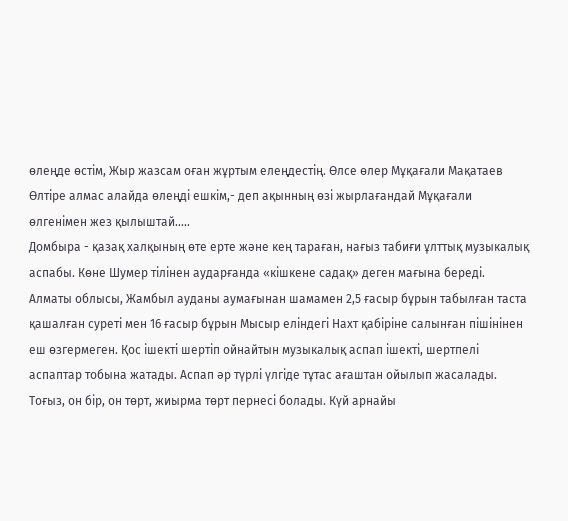өлеңде өстім, Жыр жазсам оған жұртым елеңдестің. Өлсе өлер Мұқағали Мақатаев Өлтіре алмас алайда өлеңді ешкім,- деп ақынның өзі жырлағандай Мұқағали өлгенімен жез қылыштай.....
Домбыра - қазақ халқының өте ерте және кең тараған, нағыз табиғи ұлттық музыкалық аспабы. Көне Шумер тілінен аударғанда «кішкене садақ» деген мағына береді. Алматы облысы, Жамбыл ауданы аумағынан шамамен 2,5 ғасыр бұрын табылған таста қашалған суреті мен 16 ғасыр бұрын Мысыр еліндегі Нахт қабіріне салынған пішінінен еш өзгермеген. Қос ішекті шертіп ойнайтын музыкалық аспап ішекті, шертпелі аспаптар тобына жатады. Аспап әр түрлі үлгіде тұтас ағаштан ойылып жасалады. Тоғыз, он бір, он төрт, жиырма төрт пернесі болады. Күй арнайы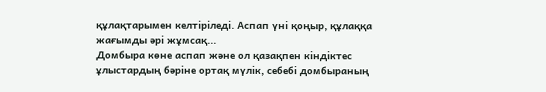құлақтарымен келтіріледі. Аспап үні қоңыр, құлаққа жағымды әрі жұмсақ...
Домбыра көне аспап және ол қазақпен кіндіктес ұлыстардың бәріне ортақ мүлік, себебі домбыраның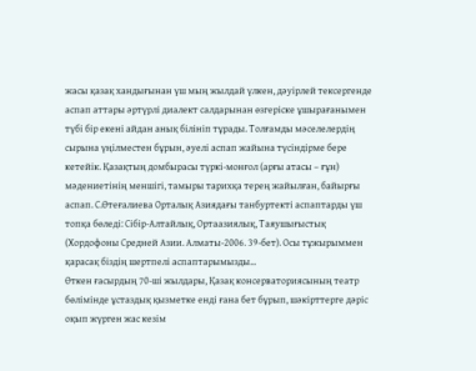жасы қазақ хандығынан үш мың жылдай үлкен, дәуірлей тексергенде аспап аттары әртүрлі диалект салдарынан өзгеріске ұшырағанымен түбі бір екені айдан анық білініп тұрады. Толғамды мәселелердің сырына үңілместен бұрын, әуелі аспап жайына түсіндірме бере кетейік. Қазақтың домбырасы түркі-монғол (арғы атасы – ғұн) мәдениетінің меншігі, тамыры тарихқа терең жайылған, байырғы аспап. С.Өтеғалиева Орталық Азиядағы танбуртекті аспаптарды үш топқа бөледі: Сібір-Алтайлық, Ортаазиялық, Таяушығыстық (Хордофоны Средней Азии. Алматы-2006. 39-бет). Осы тұжырыммен қарасақ біздің шертпелі аспаптарымызды...
Өткен ғасырдың 70-ші жылдары, Қазақ консерваториясының театр бөлімінде ұстаздық қызметке енді ғана бет бұрып, шәкірттерге дәріс оқып жүрген жас кезім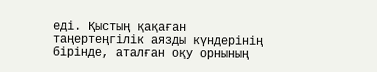еді. Қыстың қақаған таңертеңгілік аязды күндерінің бірінде, аталған оқу орнының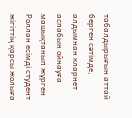табалдырығын аттай берген сәтімде, алдымнан кларнет аспабын ойнауға машықтанып жүрген Роллан есімді студент жігіттің қарсы жолыға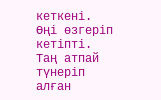кеткені. Өңі өзгеріп кетіпті. Таң атпай түнеріп алған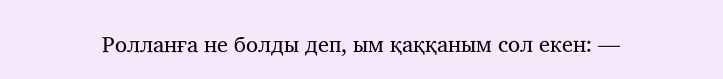Ролланға не болды деп, ым қаққаным сол екен: —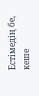Естімедің бе, кеше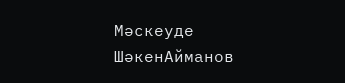Мәскеуде ШәкенАйманов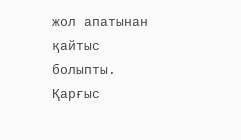жол апатынан қайтыс болыпты. Қарғыс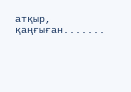атқыр, қаңғыған.......